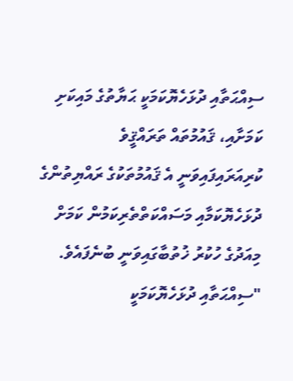ސިއްޙަތާއި ދުޅަހެޔޮކަމަކީ ޙަޔާތުގެ މައިކަށި ކަމަށާއި، ޤައުމުތައް ތަރައްޤީވެ ކުރިއަރައިފައިވަނީ އެ ޤައުމުތަކުގެ ރައްޔިތުންގެ ދުޅަހެޔޮކަމާއި މަސައްކަތްތެރިކަމުން ކަމަށް މިއަދުގެ ހުކުރު ޚުތުބާގައިވަނީ ބުނެފައެވެ.
"ސިއްޙަތާއި ދުޅަހެޔޮކަމަކީ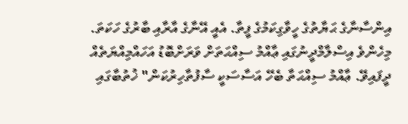އިންސާނާގެ ޙަޔާތުގެ ހީވާގިކަމުގެ ފީތާ. އެއީ އޭނާގެ އާރާއި ބާރުގެ ހަކަތަ. މިހެންވެ އިސްލާމްދީނުގައި ޢާއްމު ސިއްޙަތަށް ވަރަށްބޮޑު އަހައްމިއްޔަތެއް ދީފައިވޭ. ޢާއްމު ސިއްޙަތާ ބެހޭ އަސާސަކީ ސާފުތާހިރުކަން" ޚުތުބާގައި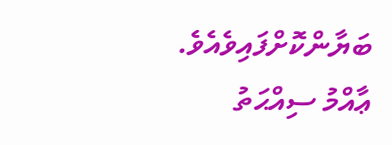ބަޔާންކޮށްފައިވެއެވެ.
ޢާއްމު ސިއްޙަތު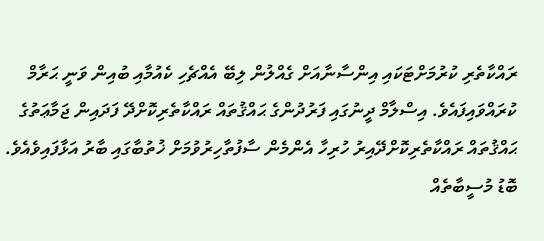ރައްކާތެރި ކުރުމަށްޓަކައި އިންސާނާއަށް ގެއްލުން ލިބޭ އެއްޗެހި ކެއުމާއި ބުއިން ވަނީ ޙަރާމް ކުރައްވައިފައެވެ. އިސްލާމް ދީނުގައި ފަރުދުންގެ ޙައްޤުތައް ރައްކާތެރިކޮށްދޭ ފަދައިން ޖަމާޢަތުގެ ޙައްޤުތައް ރައްކާތެރިކޮށްދޭއިރު ހުރިހާ އެންމެން ސާފުތާހިރުވުމަށް ޚުތުބާގައި ބާރު އަޅާފައިވެއެވެ.
ބޮޑު މުސީބާތެއް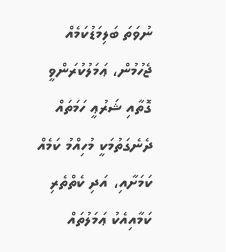ނުވަތަ ބަލިމަޑުކަމެއް ޖެހުމުން، ޢަމަލުކުރަންވީ ގޮތާއި ޝަރުޢީ ހަމަތައް ދެނެގަތުމަކީ މުހިއްމު ކަމެއް ކަމަށާއި، އަދި ކެތްތެރި ކަމާއިއެކު ޢަމަލުތައް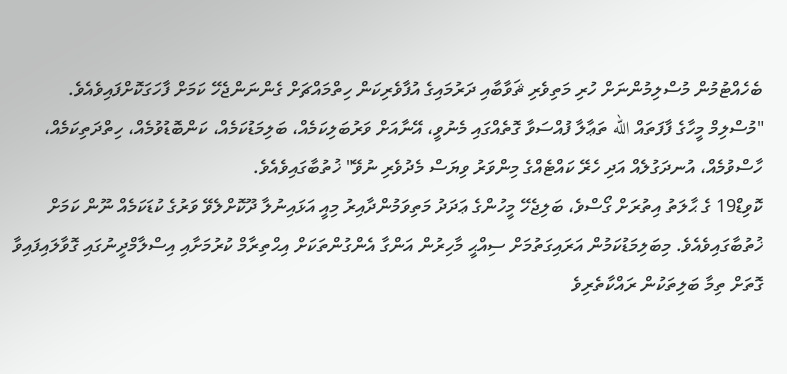ބެހެއްޓުމުން މުސްލިމުންނަށް ހުރި މަތިވެރި ޘަވާބާއި ދަރުމައިގެ އުފާވެރިކަން ހިތްމައްޗަށް ގެންނަންޖެހޭ ކަމަށް ފާހަގަކޮށްފައިވެއެވެ.
"މުސްލިމް މީހާގެ ފާފަތައް الله ތަޢާލާ ފުއްސަވާ ގޮތެއްގައި މެނުވީ، އޭނާއަށް ވަރުބަލިކަމެއް، ބަލިމަޑުކަމެއް، ކަންބޮޑުވުމެއް، ހިތްދަތިކަމެއް، ހާސްވުމެއް، އުނދަގުލެއް އަދި ހެރޭ ކައްޓެއްގެ މިންވަރު ވިޔަސް މެދުވެރި ނުވޭ" ޚުތުބާގައިވެއެވެ.
ކޮވިޑް19 ގެ ޙާލަތު އިތުރަށް ގޯސްވެ، ބަލިޖެހޭ މީހުންގެ ޢަދަދު މަތިވަމުންދާއިރު މިއީ އަޅައިނުލާ ދޫކޮށްލެވޭ ވަރުގެ ކުޑަކަމެއް ނޫން ކަމަށް ޚުތުބާގައިވެއެވެ. މިބަލިމަޑުކަމުން އަރައިގަތުމަށް ސިއްޙީ މާހިރުން އަންގާ އެންގުންތަކަށް އިޙްތިރާމް ކުރުމަށާއި އިސްލާމްދީނުގައި ގޮވާލައިފައިވާ ގޮތަށް ތިމާ ބަލިތަކުން ރައްކާތެރިވެ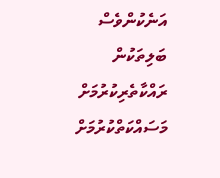އަނެކުންވެސް ބަލިތަކުން ރައްކާތެރިކުރުމަށް މަސައްކަތްކުރުމަށް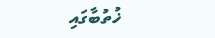ޚުތުބާގައި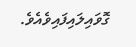ގޮވައިލައިފައިވެއެވެ.